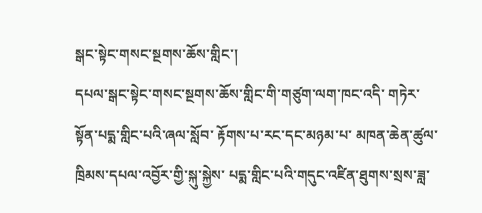སྒང་སྟེང་གསང་སྔགས་ཆོས་གླིང་།
དཔལ་སྒང་སྟེང་གསང་སྔགས་ཆོས་གླིང་གི་གཙུག་ལག་ཁང་འདི་ གཏེར་སྟོན་པདྨ་གླིང་པའི་ཞལ་སློབ་ རྟོགས་པ་རང་དང་མཉམ་པ་ མཁན་ཆེན་ཚུལ་ཁྲིམས་དཔལ་འབྱོར་གྱི་སྐུ་སྐྱེས་ པདྨ་གླིང་པའི་གདུང་འཛིན་ཐུགས་སྲས་ཟླ་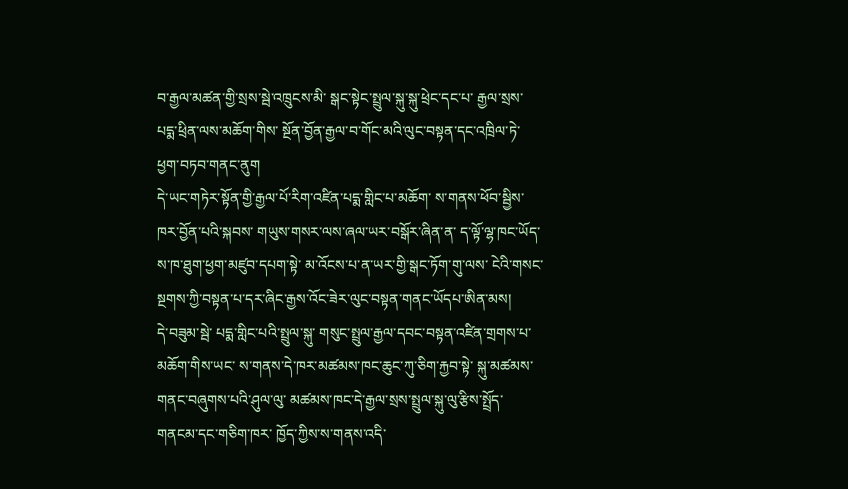བ་རྒྱལ་མཚན་གྱི་སྲས་སྦེ་འཁྲུངས་མི་ སྒང་སྟེང་སྤྲུལ་སྐུ་སྐུ་ཕྲེང་དང་པ་ རྒྱལ་སྲས་པདྨ་ཕྲིན་ལས་མཆོག་གིས་ སྔོན་བྱོན་རྒྱལ་བ་གོང་མའི་ལུང་བསྟན་དང་འཁྲིལ་ཏེ་ ཕྱག་བཏབ་གནང་ནུག
དེ་ཡང་གཏེར་སྟོན་གྱི་རྒྱལ་པོ་རིག་འཛིན་པདྨ་གླིང་པ་མཆོག་ ས་གནས་ཕོབ་སྦྱིས་ཁར་བྱོན་པའི་སྐབས་ གཡུས་གསར་ལས་ཞལ་ཡར་བསྒོར་ཞིན་ན་ ད་ལྟོ་ལྷ་ཁང་ཡོད་ས་ཁ་ཐུག་ཕྱག་མཛུབ་དཔག་སྟེ་ མ་འོངས་པ་ན་ཡར་གྱི་སྒང་ཏོག་གུ་ལས་ ངེའི་གསང་སྔགས་ཀྱི་བསྟན་པ་དར་ཞིང་རྒྱས་འོང་ཟེར་ལུང་བསྟན་གནང་ཡོདཔ་ཨིན་མས།
དེ་བཟུམ་སྦེ་ པདྨ་གླིང་པའི་སྤྲུལ་སྐུ་ གསུང་སྤྲུལ་རྒྱལ་དབང་བསྟན་འཛིན་གྲགས་པ་མཆོག་གིས་ཡང་ ས་གནས་དེ་ཁར་མཚམས་ཁང་ཆུང་ཀུ་ཅིག་རྐྱབ་སྟེ་ སྐུ་མཚམས་གནང་བཞུགས་པའི་ཤུལ་ལུ་ མཚམས་ཁང་དེ་རྒྱལ་སྲས་སྤྲུལ་སྐུ་ལུ་རྩིས་སྤྲོད་གནངམ་དང་གཅིག་ཁར་ ཁྱོད་ཀྱིས་ས་གནས་འདི་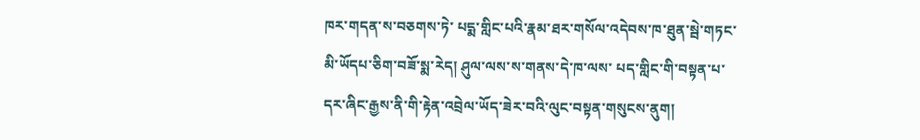ཁར་གདན་ས་བཅགས་ཏེ་ པདྨ་གླིང་པའི་རྣམ་ཐར་གསོལ་འདེབས་ཁ་ཐུན་སྦེ་གཏང་མི་ཡོདཔ་ཅིག་བཟོ་སྨ་རེད། ཤུལ་ལས་ས་གནས་དེ་ཁ་ལས་ པད་གླིང་གི་བསྟན་པ་དར་ཞིང་རྒྱས་ནི་གི་རྟེན་འབྲེལ་ཡོད་ཟེར་བའི་ལུང་བསྟན་གསུངས་ནུག།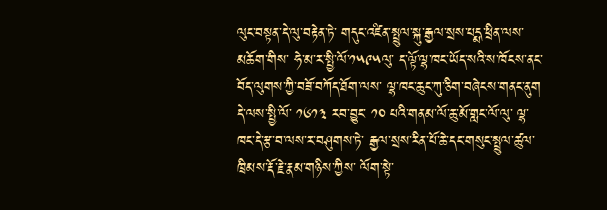ལུང་བསྟན་དེ་ལུ་བརྟེན་ཏེ་ གདུང་འཛིན་སྤྲུལ་སྐུ་རྒྱལ་སྲས་པདྨ་ཕྲིན་ལས་མཆོག་གིས་ ཧེ་མ་ར་སྤྱི་ལོ་༡༥༩༥ལུ་ ད་ལྟོ་ལྷ་ཁང་ཡོད་སའི་ས་ཁོངས་ནང་ བོད་ལུགས་ཀྱི་བཟོ་བཀོད་ཐོག་ལས་ ལྷ་ཁང་ཆུང་ཀུ་ཅིག་བཞེངས་གནང་ནུག དེ་ལས་སྤྱི་ལོ་ ༡༦༡༣ རབ་བྱུང་ ༡༠ པའི་གནམ་ལོ་ཆུ་མོ་གླང་ལོ་ལུ་ ལྷ་ཁང་དེ་རྩ་བ་ལས་ར་བཤུགས་ཏེ་ རྒྱལ་སྲས་རིན་པོ་ཆེ་དང་གསུང་སྤྲུལ་ཚུལ་ཁྲིམས་རྡོ་རྗེ་རྣམ་གཉིས་ཀྱིས་ ལོག་སྟེ་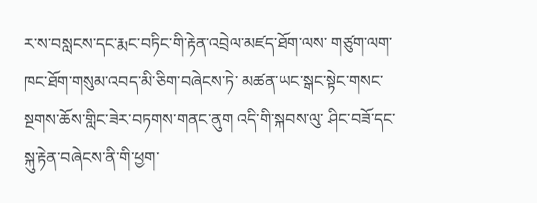ར་ས་བསླངས་དང་རྨང་བཏིང་གི་རྟེན་འབྲེལ་མཛད་ཐོག་ལས་ གཙུག་ལག་ཁང་ཐོག་གསུམ་འབད་མི་ཅིག་བཞེངས་ཏེ་ མཚན་ཡང་སྒང་སྟེང་གསང་སྔགས་ཆོས་གླིང་ཟེར་བཏགས་གནང་ནུག འདི་གི་སྐབས་ལུ་ ཤིང་བཟོ་དང་སྐུ་རྟེན་བཞེངས་ནི་གི་ཕྱག་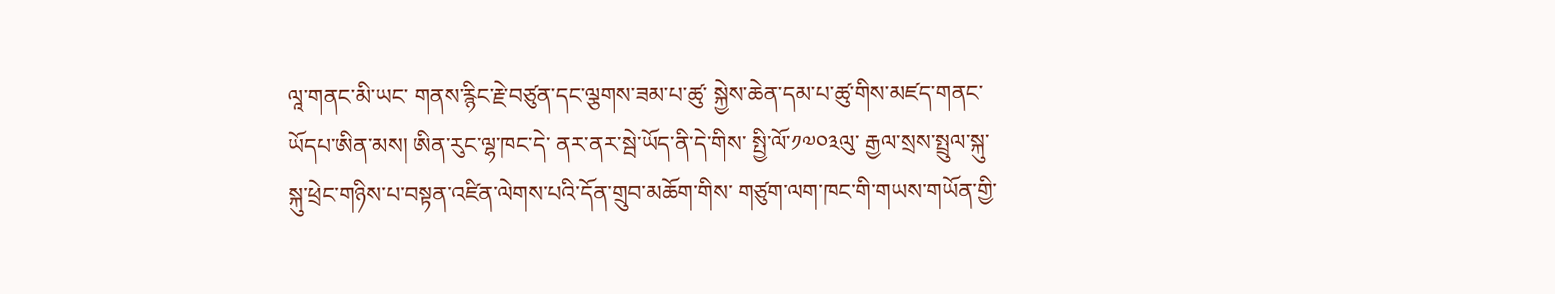ལཱ་གནང་མི་ཡང་ གནས་རྙིང་རྗེ་བཙུན་དང་ལྕགས་ཟམ་པ་ཚུ་ སྐྱེས་ཆེན་དམ་པ་ཚུ་གིས་མཛད་གནང་ཡོདཔ་ཨིན་མས། ཨིན་རུང་ལྷ་ཁང་དེ་ ནར་ནར་སྦེ་ཡོད་ནི་དེ་གིས་ སྤྱི་ལོ་༡༧༠༣ལུ་ རྒྱལ་སྲས་སྤྲུལ་སྐུ་སྐུ་ཕྲེང་གཉིས་པ་བསྟན་འཛིན་ལེགས་པའི་དོན་གྲུབ་མཆོག་གིས་ གཙུག་ལག་ཁང་གི་གཡས་གཡོན་གྱི་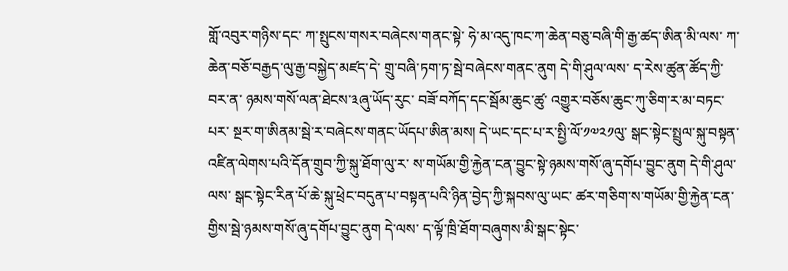གློ་འབུར་གཉིས་དང་ ཀ་སྤུངས་གསར་བཞེངས་གནང་སྟེ་ ཧེ་མ་འདུ་ཁང་ཀ་ཆེན་བཅུ་བཞི་གི་རྒྱ་ཚད་ཨིན་མི་ལས་ ཀ་ཆེན་བཅོ་བརྒྱད་ལུ་རྒྱ་བསྐྱེད་མཛད་དེ་ གྲུ་བཞི་ཏག་ཏ་སྦེ་བཞེངས་གནང་ནུག དེ་གི་ཤུལ་ལས་ ད་རེས་ཚུན་ཚོད་ཀྱི་བར་ན་ ཉམས་གསོ་ལན་ཐེངས་༣ཞུ་ཡོད་རུང་ བཟོ་བཀོད་དང་སྦོམ་ཆུང་ཚུ་ འགྱུར་བཅོས་ཆུང་ཀུ་ཅིག་ར་མ་བཏང་པར་ སྔར་ག་ཨིནམ་སྦེ་ར་བཞེངས་གནང་ཡོདཔ་ཨིན་མས། དེ་ཡང་དང་པ་ར་སྤྱི་ལོ་༡༧༢༡ལུ་ སྒང་སྟེང་སྤྲུལ་སྐུ་བསྟན་འཛིན་ལེགས་པའི་དོན་གྲུབ་ཀྱི་སྐུ་ཐོག་ལུ་ར་ ས་གཡོམ་གྱི་རྐྱེན་ངན་བྱུང་སྟེ་ཉམས་གསོ་ཞུ་དགོཔ་བྱུང་ནུག དེ་གི་ཤུལ་ལས་ སྒང་སྟེང་རིན་པོ་ཆེ་སྐུ་ཕྲེང་བདུན་པ་བསྟན་པའི་ཉིན་བྱེད་ཀྱི་སྐབས་ལུ་ཡང་ ཚར་གཅིག་ས་གཡོམ་གྱི་རྐྱེན་ངན་གྱིས་སྦེ་ཉམས་གསོ་ཞུ་དགོཔ་བྱུང་ནུག དེ་ལས་ ད་ལྟོ་ཁྲི་ཐོག་བཞུགས་མི་སྒང་སྟེང་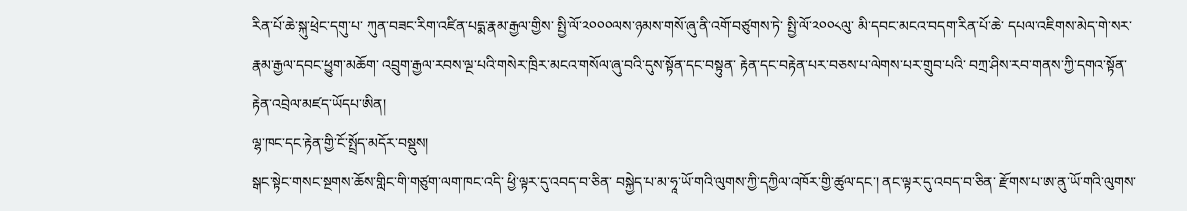རིན་པོ་ཆེ་སྐུ་ཕྲེང་དགུ་པ་ ཀུན་བཟང་རིག་འཛིན་པདྨ་རྣམ་རྒྱལ་གྱིས་ སྤྱི་ལོ་༢༠༠༠ལས་ཉམས་གསོ་ཞུ་ནི་འགོ་བཙུགས་ཏེ་ སྤྱི་ལོ་༢༠༠༨ལུ་ མི་དབང་མངའ་བདག་རིན་པོ་ཆེ་ དཔལ་འཇིགས་མེད་གེ་སར་རྣམ་རྒྱལ་དབང་ཕྱུག་མཆོག་ འབྲུག་རྒྱལ་རབས་ལྔ་པའི་གསེར་ཁྲིར་མངའ་གསོལ་ཞུ་བའི་དུས་སྟོན་དང་བསྟུན་ རྟེན་དང་བརྟེན་པར་བཅས་པ་ལེགས་པར་གྲུབ་པའི་ བཀྲ་ཤིས་རབ་གནས་ཀྱི་དགའ་སྟོན་རྟེན་འབྲེལ་མཛད་ཡོདཔ་ཨིན།
ལྷ་ཁང་དང་རྟེན་གྱི་ངོ་སྤྲོད་མདོར་བསྡུས།
སྒང་སྟེང་གསང་སྔགས་ཆོས་གླིང་གི་གཙུག་ལག་ཁང་འདི་ ཕྱི་ལྟར་དུ་འབད་བ་ཅིན་ བསྐྱེད་པ་མ་ཧཱ་ཡོ་གའི་ལུགས་ཀྱི་དཀྱིལ་འཁོར་གྱི་ཚུལ་དང་། ནང་ལྟར་དུ་འབད་བ་ཅིན་ རྫོགས་པ་ཨ་ནུ་ཡོ་གའི་ལུགས་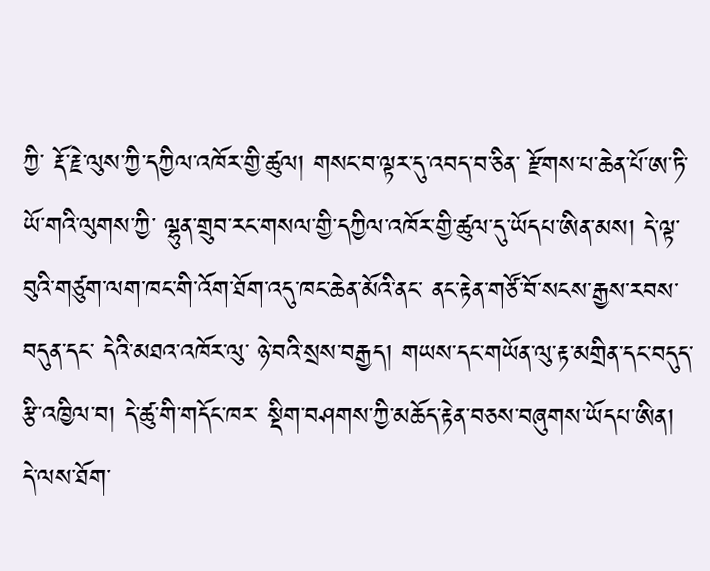ཀྱི་ རྡོ་རྗེ་ལུས་ཀྱི་དཀྱིལ་འཁོར་གྱི་ཚུལ། གསང་བ་ལྟར་དུ་འབད་བ་ཅིན་ རྫོགས་པ་ཆེན་པོ་ཨ་ཏི་ཡོ་གའི་ལུགས་ཀྱི་ ལྷུན་གྲུབ་རང་གསལ་གྱི་དཀྱིལ་འཁོར་གྱི་ཚུལ་དུ་ཡོདཔ་ཨིན་མས། དེ་ལྟ་བུའི་གཙུག་ལག་ཁང་གི་འོག་ཐོག་འདུ་ཁང་ཆེན་མོའི་ནང་ ནང་རྟེན་གཙོ་བོ་སངས་རྒྱས་རབས་བདུན་དང་ དེའི་མཐའ་འཁོར་ལུ་ ཉེ་བའི་སྲས་བརྒྱད། གཡས་དང་གཡོན་ལུ་རྟ་མགྲིན་དང་བདུད་རྩི་འཁྱིལ་བ། དེ་ཚུ་གི་གདོང་ཁར་ སྡིག་བཤགས་ཀྱི་མཆོད་རྟེན་བཅས་བཞུགས་ཡོདཔ་ཨིན།
དེ་ལས་ཐོག་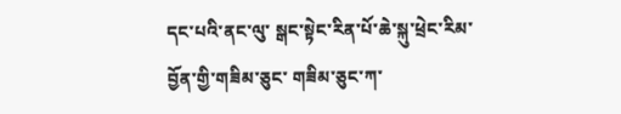དང་པའི་ནང་ལུ་ སྒང་སྟེང་རིན་པོ་ཆེ་སྐུ་ཕྲེང་རིམ་བྱོན་གྱི་གཟིམ་ཅུང་ གཟིམ་ཅུང་ཀ་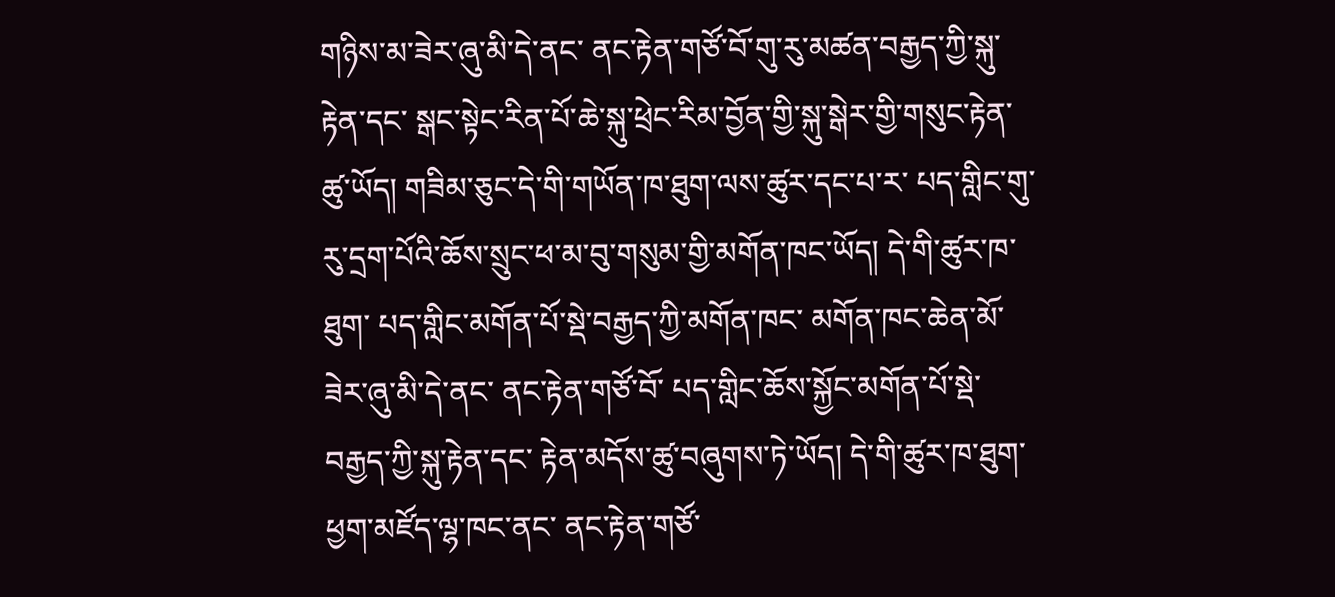གཉིས་མ་ཟེར་ཞུ་མི་དེ་ནང་ ནང་རྟེན་གཙོ་བོ་གུ་རུ་མཚན་བརྒྱད་ཀྱི་སྐུ་རྟེན་དང་ སྒང་སྟེང་རིན་པོ་ཆེ་སྐུ་ཕྲེང་རིམ་བྱོན་གྱི་སྐུ་སྒེར་གྱི་གསུང་རྟེན་ཚུ་ཡོད། གཟིམ་ཅུང་དེ་གི་གཡོན་ཁ་ཐུག་ལས་ཚུར་དང་པ་ར་ པད་གླིང་གུ་རུ་དྲག་པོའི་ཆོས་སྲུང་ཕ་མ་བུ་གསུམ་གྱི་མགོན་ཁང་ཡོད། དེ་གི་ཚུར་ཁ་ཐུག་ པད་གླིང་མགོན་པོ་སྡེ་བརྒྱད་ཀྱི་མགོན་ཁང་ མགོན་ཁང་ཆེན་མོ་ཟེར་ཞུ་མི་དེ་ནང་ ནང་རྟེན་གཙོ་བོ་ པད་གླིང་ཆོས་སྐྱོང་མགོན་པོ་སྡེ་བརྒྱད་ཀྱི་སྐུ་རྟེན་དང་ རྟེན་མདོས་ཚུ་བཞུགས་ཏེ་ཡོད། དེ་གི་ཚུར་ཁ་ཐུག་ ཕྱག་མཛོད་ལྷ་ཁང་ནང་ ནང་རྟེན་གཙོ་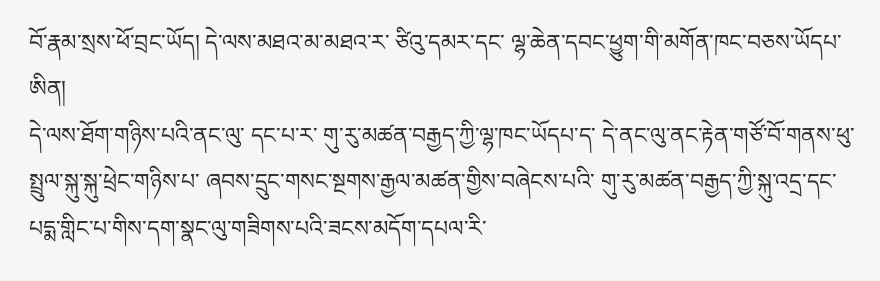བོ་རྣམ་སྲས་ཕོ་བྲང་ཡོད། དེ་ལས་མཐའ་མ་མཐའ་ར་ ཙིའུ་དམར་དང་ ལྷ་ཆེན་དབང་ཕྱུག་གི་མགོན་ཁང་བཅས་ཡོདཔ་ཨིན།
དེ་ལས་ཐོག་གཉིས་པའི་ནང་ལུ་ དང་པ་ར་ གུ་རུ་མཚན་བརྒྱད་ཀྱི་ལྷ་ཁང་ཡོདཔ་ད་ དེ་ནང་ལུ་ནང་རྟེན་གཙོ་བོ་གནས་ཕུ་སྤྲུལ་སྐུ་སྐུ་ཕྲེང་གཉིས་པ་ ཞབས་དྲུང་གསང་སྔགས་རྒྱལ་མཚན་གྱིས་བཞེངས་པའི་ གུ་རུ་མཚན་བརྒྱད་ཀྱི་སྐུ་འདྲ་དང་ པདྨ་གླིང་པ་གིས་དག་སྣང་ལུ་གཟིགས་པའི་ཟངས་མདོག་དཔལ་རི་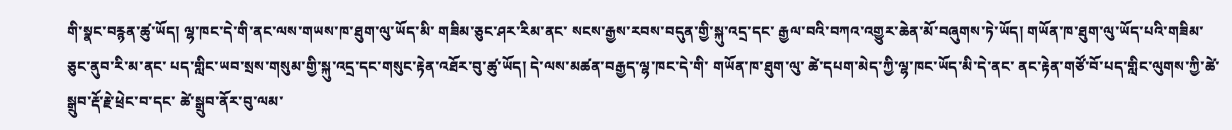གི་སྣང་བརྙན་ཚུ་ཡོད། ལྷ་ཁང་དེ་གི་ནང་ལས་གཡས་ཁ་ཐུག་ལུ་ཡོད་མི་ གཟིམ་ཅུང་ཤར་རིམ་ནང་ སངས་རྒྱས་རབས་བདུན་གྱི་སྐུ་འདྲ་དང་ རྒྱལ་བའི་བཀའ་འགྱུར་ཆེན་མོ་བཞུགས་ཏེ་ཡོད། གཡོན་ཁ་ཐུག་ལུ་ཡོད་པའི་གཟིམ་ཅུང་ནུབ་རི་མ་ནང་ པད་གླིང་ཡབ་སྲས་གསུམ་གྱི་སྐུ་འདྲ་དང་གསུང་རྟེན་འཐོར་བུ་ཚུ་ཡོད། དེ་ལས་མཚན་བརྒྱད་ལྷ་ཁང་དེ་གི་ གཡོན་ཁ་ཐུག་ལུ་ ཚེ་དཔག་མེད་ཀྱི་ལྷ་ཁང་ཡོད་མི་དེ་ནང་ ནང་རྟེན་གཙོ་བོ་པད་གླིང་ལུགས་ཀྱི་ཚེ་སྒྲུབ་རྡོ་རྗེ་ཕྲེང་བ་དང་ ཚེ་སྒྲུབ་ནོར་བུ་ལམ་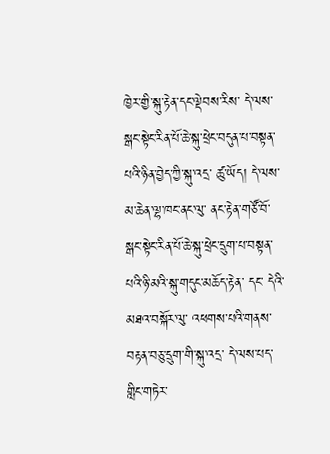ཁྱེར་གྱི་སྐུ་རྟེན་དང་ལྡེབས་རིས་ དེ་ལས་སྒང་སྟེང་རིན་པོ་ཆེ་སྐུ་ཕྲེང་བདུན་པ་བསྟན་པའི་ཉིན་བྱེད་ཀྱི་སྐུ་འདྲ་ ཚུ་ཡོད། དེ་ལས་མ་ཆེན་ལྷ་ཁང་ནང་ལུ་ ནང་རྟེན་གཙོ་བོ་ སྒང་སྟེང་རིན་པོ་ཆེ་སྐུ་ཕྲེང་དྲུག་པ་བསྟན་པའི་ཉི་མའི་སྐུ་གདུང་མཆོད་རྟེན་ དང་ དེའི་མཐའ་བསྐོར་ལུ་ འཕགས་པའི་གནས་བརྟན་བཅུ་དྲུག་གི་སྐུ་འདྲ་ དེ་ལས་པད་གླིང་གཏེར་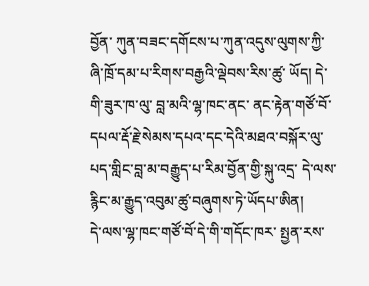བྱོན་ ཀུན་བཟང་དགོངས་པ་ཀུན་འདུས་ལུགས་ཀྱི་ཞི་ཁྲོ་དམ་པ་རིགས་བརྒྱའི་ལྡེབས་རིས་ཚུ་ ཡོད། དེ་གི་ཟུར་ཁ་ལུ་ བླ་མའི་ལྷ་ཁང་ནང་ ནང་རྟེན་གཙོ་བོ་དཔལ་རྡོ་རྗེ་སེམས་དཔའ་དང་དེའི་མཐའ་བསྐོར་ལུ་ པད་གླིང་བླ་མ་བརྒྱུད་པ་རིམ་བྱོན་གྱི་སྐུ་འདྲ་ དེ་ལས་རྙིང་མ་རྒྱུད་འབུམ་ཚུ་བཞུགས་ཏེ་ཡོདཔ་ཨིན།
དེ་ལས་ལྷ་ཁང་གཙོ་བོ་དེ་གི་གདོང་ཁར་ སྤྱན་རས་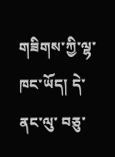གཟིགས་ཀྱི་ལྷ་ཁང་ཡོད། དེ་ནང་ལུ་ བཅུ་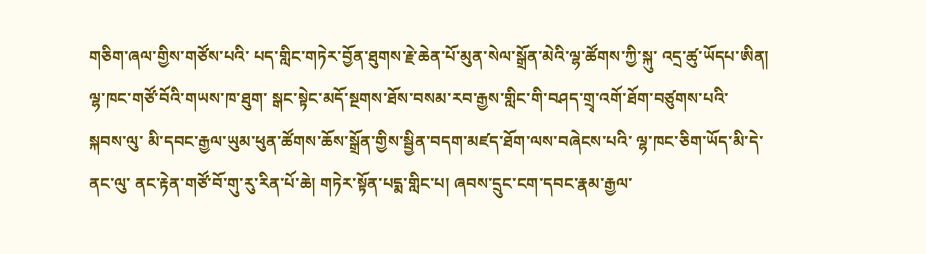གཅིག་ཞལ་གྱིས་གཙོས་པའི་ པད་གླིང་གཏེར་བྱོན་ཐུགས་རྗེ་ཆེན་པོ་མུན་སེལ་སྒྲོན་མེའི་ལྷ་ཚོགས་ཀྱི་སྐུ་ འདྲ་ཚུ་ཡོདཔ་ཨིན། ལྷ་ཁང་གཙོ་བོའི་གཡས་ཁ་ཐུག་ སྒང་སྟེང་མདོ་སྔགས་ཐོས་བསམ་རབ་རྒྱས་གླིང་གི་བཤད་གྲྭ་འགོ་ཐོག་བཙུགས་པའི་ སྐབས་ལུ་ མི་དབང་རྒྱལ་ཡུམ་ཕུན་ཚོགས་ཆོས་སྒྲོན་གྱིས་སྦྱིན་བདག་མཛད་ཐོག་ལས་བཞེངས་པའི་ ལྷ་ཁང་ཅིག་ཡོད་མི་དེ་ནང་ལུ་ ནང་རྟེན་གཙོ་བོ་གུ་རུ་རིན་པོ་ཆེ། གཏེར་སྟོན་པདྨ་གླིང་པ། ཞབས་དྲུང་ངག་དབང་རྣམ་རྒྱལ་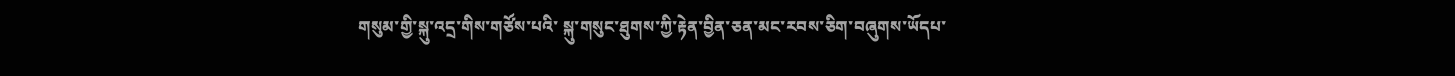གསུམ་གྱི་སྐུ་འདྲ་གིས་གཙོས་པའི་ སྐུ་གསུང་ཐུགས་ཀྱི་རྟེན་བྱིན་ཅན་མང་རབས་ཅིག་བཞུགས་ཡོདཔ་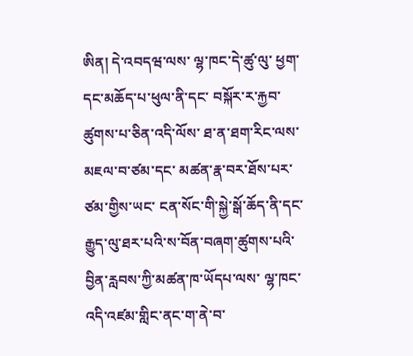ཨིན། དེ་འབདཝ་ལས་ ལྷ་ཁང་དེ་ཚུ་ལུ་ ཕྱག་དང་མཆོད་པ་ཕུལ་ནི་དང་ བསྐོར་ར་རྐྱབ་ཚུགས་པ་ཅིན་འདི་ལོས་ ཐ་ན་ཐག་རིང་ལས་མཇལ་བ་ཙམ་དང་ མཚན་རྣ་བར་ཐོས་པར་ཙམ་གྱིས་ཡང་ ངན་སོང་གི་སྐྱེ་སྒོ་ཆོད་ནི་དང་ རྒྱུད་ལུ་ཐར་པའི་ས་བོན་བཞག་ཚུགས་པའི་བྱིན་རླབས་ཀྱི་མཚན་ཁ་ཡོདཔ་ལས་ ལྷ་ཁང་འདི་འཛམ་གླིང་ནང་ག་ནེ་བ་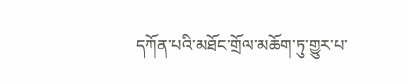དཀོན་པའི་མཐོང་གྲོལ་མཆོག་ཏུ་གྱུར་པ་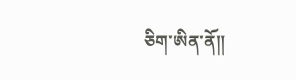ཅིག་ཨིན་ནོ༎